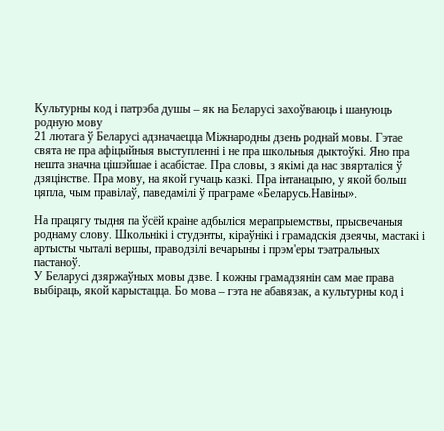Культурны код і патрэба душы – як на Беларусі захоўваюць і шануюць родную мову
21 лютага ў Беларусі адзначаецца Міжнародны дзень роднай мовы. Гэтае свята не пра афіцыйныя выступленні і не пра школьныя дыктоўкі. Яно пра нешта значна цішэйшае і асабістае. Пра словы, з якімі да нас звярталіся ў дзяцінстве. Пра мову, на якой гучаць казкі. Пра інтанацыю, у якой больш цяпла, чым правілаў, паведамілі ў праграме «Беларусь.Навіны».

На працягу тыдня па ўсёй краіне адбыліся мерапрыемствы, прысвечаныя роднаму слову. Школьнікі і студэнты, кіраўнікі і грамадскія дзеячы, мастакі і артысты чыталі вершы, праводзілі вечарыны і прэм'еры тэатральных пастаноў.
У Беларусі дзяржаўных мовы дзве. І кожны грамадзянін сам мае права выбіраць, якой карыстацца. Бо мова – гэта не абавязак, а культурны код і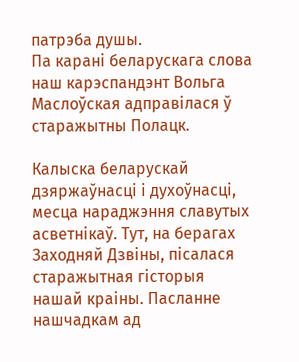патрэба душы.
Па карані беларускага слова наш карэспандэнт Вольга Маслоўская адправілася ў старажытны Полацк.

Калыска беларускай дзяржаўнасці і духоўнасці, месца нараджэння славутых асветнікаў. Тут, на берагах Заходняй Дзвіны, пісалася старажытная гісторыя нашай краіны. Пасланне нашчадкам ад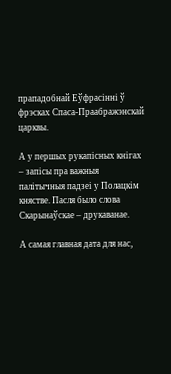прападобнай Еўфрасінні ў фрэсках Спаса-Праабражэнскай царквы.

А у першых рукапісных кнігах – запісы пра важныя палітычныя падзеі у Полацкім княстве. Пасля было слова Скарынаўскае – друкаванае.

А самая главная дата для нас,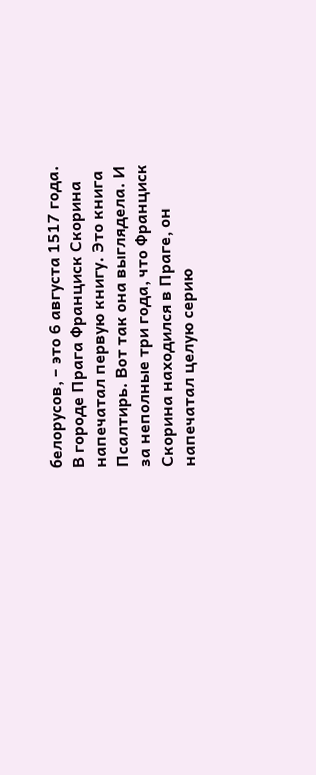белорусов, – это 6 августа 1517 года. В городе Прага Франциск Скорина напечатал первую книгу. Это книга Псалтирь. Вот так она выглядела. И за неполные три года, что Франциск Скорина находился в Праге, он напечатал целую серию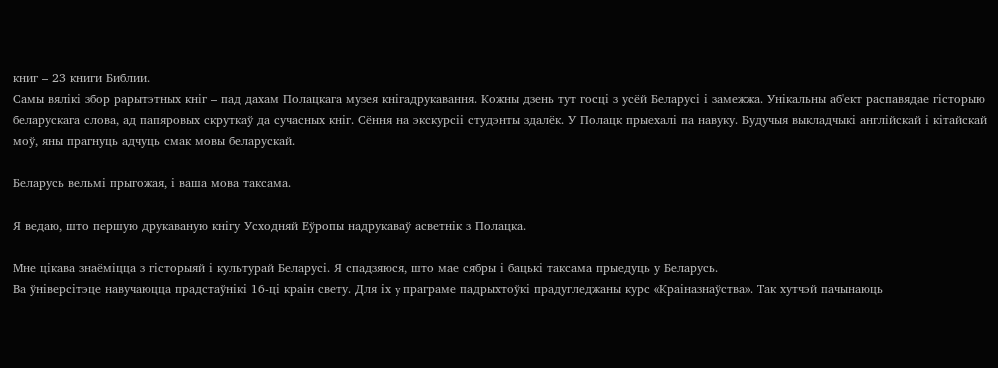книг – 23 книги Библии.
Самы вялікі збор рарытэтных кніг – пад дахам Полацкага музея кнігадрукавання. Кожны дзень тут госці з усёй Беларусі і замежжа. Унікальны аб'ект распавядае гісторыю беларускага слова, ад папяровых скруткаў да сучасных кніг. Сёння на экскурсіі студэнты здалёк. У Полацк прыехалі па навуку. Будучыя выкладчыкі англійскай і кітайскай моў, яны прагнуць адчуць смак мовы беларускай.

Беларусь вельмі прыгожая, і ваша мова таксама.

Я ведаю, што першую друкаваную кнігу Усходняй Еўропы надрукаваў асветнік з Полацка.

Мне цікава знаёміцца з гісторыяй і культурай Беларусі. Я спадзяюся, што мае сябры і бацькі таксама прыедуць у Беларусь.
Ва ўніверсітэце навучаюцца прадстаўнікі 16-ці краін свету. Для іх y праграме падрыхтоўкі прадугледжаны курс «Краіназнаўства». Так хутчэй пачынаюць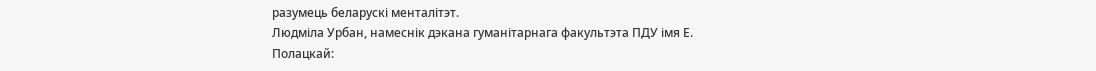разумець беларускі менталітэт.
Людміла Урбан, намеснік дэкана гуманітарнага факультэта ПДУ імя Е. Полацкай: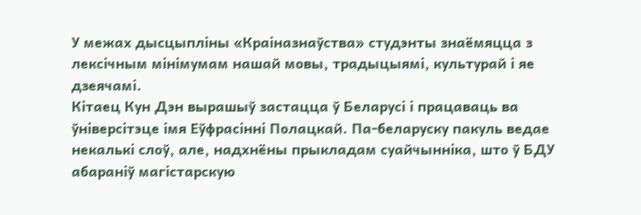У межах дысцыпліны «Краіназнаўства» студэнты знаёмяцца з лексічным мінімумам нашай мовы, традыцыямі, культурай і яе дзеячамі.
Кітаец Кун Дэн вырашыў застацца ў Беларусі і працаваць ва ўніверсітэце імя Еўфрасінні Полацкай. Па-беларуску пакуль ведае некалькі слоў, але, надхнёны прыкладам суайчынніка, што ў БДУ абараніў магістарскую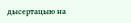дысертацыю на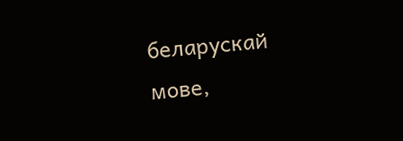беларускай мове,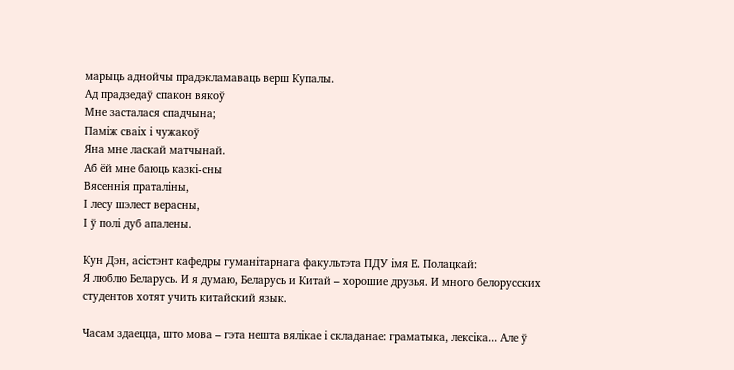марыць аднойчы прадэкламаваць верш Купалы.
Ад прадзедаў спакон вякоў
Мне засталася спадчына;
Паміж сваіх і чужакоў
Яна мне ласкай матчынай.
Аб ёй мне баюць казкі-сны
Вясеннія праталіны,
І лесу шэлест верасны,
І ў полі дуб апалены.

Кун Дэн, асістэнт кафедры гуманітарнага факультэта ПДУ імя Е. Полацкай:
Я люблю Беларусь. И я думаю, Беларусь и Китай – хорошие друзья. И много белорусских студентов хотят учить китайский язык.

Часам здаецца, што мова – гэта нешта вялікае і складанае: граматыка, лексіка... Але ў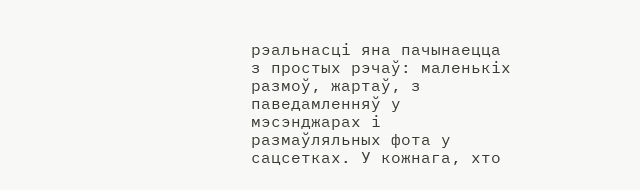рэальнасці яна пачынаецца з простых рэчаў: маленькіх размоў, жартаў, з паведамленняў у мэсэнджарах і размаўляльных фота у сацсетках. У кожнага, хто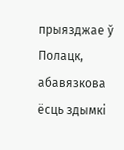прыязджае ў Полацк, абавязкова ёсць здымкі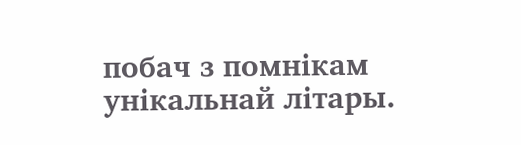побач з помнікам унікальнай літары.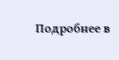Подробнее в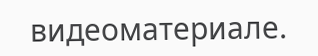видеоматериале.